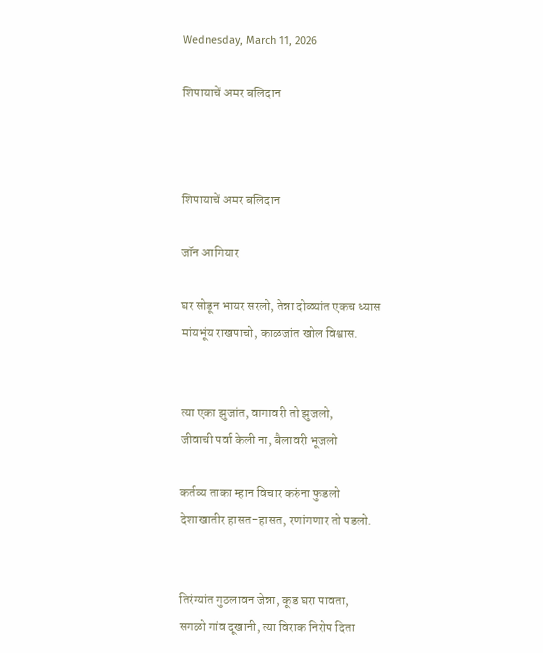Wednesday, March 11, 2026

शिपायाचें अमर बलिदान



शिपायाचें अमर बलिदान

जॉन आगियार

घर सोडून भायर सरलो, तेन्ना दोळ्यांत एकच ध्यास
मांयभूंय राखपाचो, काळजांत खोल विश्वास.


त्या एका झुजांत, वागावरी तो झुजलो,
जीवाची पर्वा केली ना, बैलावरी भूजलो

कर्तव्य ताका म्हान विचार करुंना फुडलो
देशाखातीर हासत-हासत, रणांगणार तो पडलो.


तिरंग्यांत गुठलावन जेन्ना, कूड घरा पावता,
सगळो गांव दूखानी, त्या विराक निरोप दिता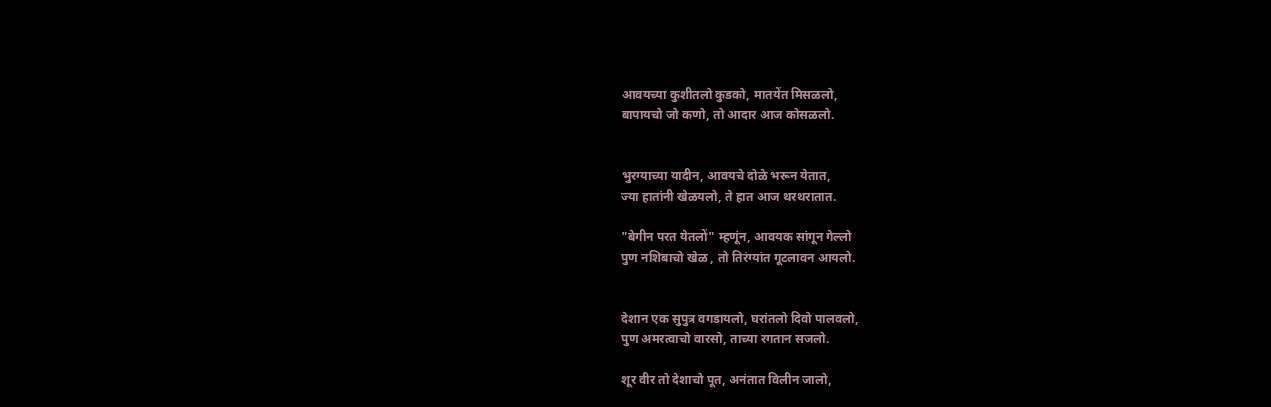आवयच्या कुशीतलो कुडको, मातयेंत मिसळलो,
बापायचो जो कणो, तो आदार आज कोसळलो.


भुरग्याच्या यादीन, आवयचे दोळे भरून येतात,
ज्या हातांनी खेळयलो, ते हात आज थरथरातात.

"बेगीन परत येतलों" म्हणूंन, आवयक सांगून गेल्लो
पुण नशिबाचो खेळ , तो तिरंग्यांत गूटलावन आयलो.


देशान एक सुपुत्र वगडायलो, घरांतलो दिवो पालवलो,
पुण अमरत्वाचो वारसो, ताच्या रगतान सजलो.

शूर वीर तो देशाचो पूत, अनंतात विलीन जालो,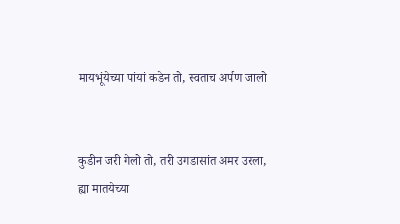मायभूंयेच्या पांयां कडेन तो, स्वताच अर्पण जालो


कुडीन जरी गेलो तो, तरी उगडासांत अमर उरला,
ह्या मातयेच्या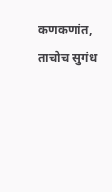कणकणांत, ताचोच सुगंध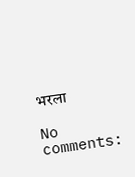भरला

No comments: